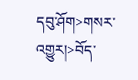དབུ་ཤོག>གསར་འགྱུར།>བོད་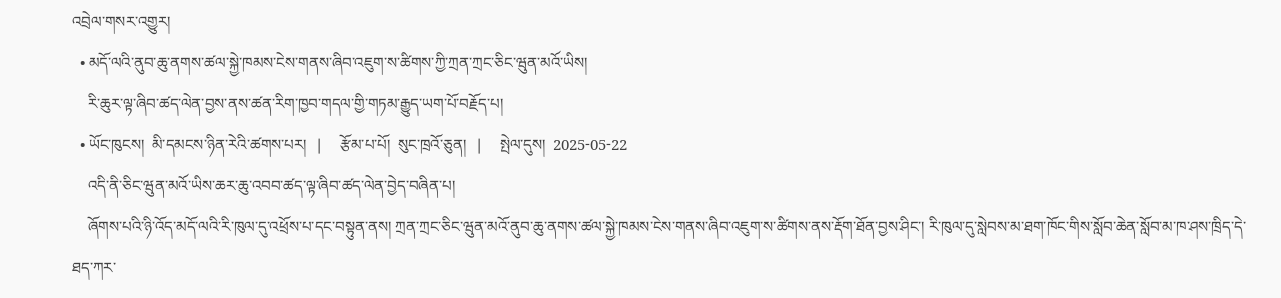འབྲེལ་གསར་འགྱུར།
  • མདོ་ལའི་ནུབ་ཆུ་ནགས་ཚལ་སྐྱེ་ཁམས་ངེས་གནས་ཞིབ་འཇུག་ས་ཚིགས་ཀྱི་ཀྲན་ཀྲང་ཅིང་ཝུན་མའོ་ཡིས།
    རི་ཆུར་ལྟ་ཞིབ་ཚད་ལེན་བྱས་ནས་ཚན་རིག་ཁྱབ་གདལ་གྱི་གཏམ་རྒྱུད་ཡག་པོ་བརྗོད་པ།
  • ཡོང་ཁུངས།  མི་དམངས་ཉིན་རེའི་ཚགས་པར།   |     རྩོམ་པ་པོ།  སུང་ཁྲའོ་ཅུན།   |     སྤེལ་དུས།  2025-05-22
    འདི་ནི་ཅིང་ཝུན་མའོ་ཡིས་ཆར་ཆུ་འབབ་ཚད་ལྟ་ཞིབ་ཚད་ལེན་བྱེད་བཞིན་པ།
    ཞོགས་པའི་ཉི་འོད་མདོ་ལའི་རི་ཁུལ་དུ་འཕྲོས་པ་དང་བསྟུན་ནས། ཀྲན་ཀྲང་ཅིང་ཝུན་མའོ་ནུབ་ཆུ་ནགས་ཚལ་སྐྱེ་ཁམས་ངེས་གནས་ཞིབ་འཇུག་ས་ཚིགས་ནས་རྡོག་ཐོན་བྱས་ཤིང་། རི་ཁུལ་དུ་སླེབས་མ་ཐག་ཁོང་གིས་སློབ་ཆེན་སློབ་མ་ཁ་ཤས་ཁྲིད་དེ་ཐད་ཀར་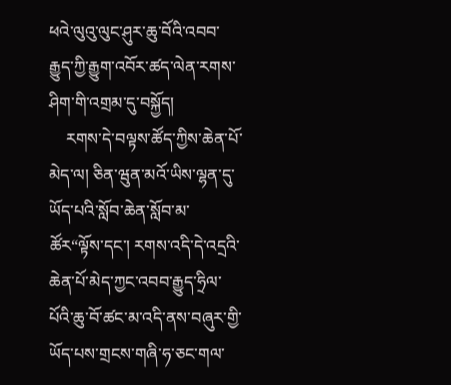ཕའེ་ལུའུ་ལུང་ཤུར་ཆུ་བོའི་འབབ་རྒྱུད་ཀྱི་རྒྱུག་འབོར་ཚད་ལེན་རགས་ཤིག་གི་འགྲམ་དུ་བསྐྱོད།
    རགས་དེ་བལྟས་ཚོད་ཀྱིས་ཆེན་པོ་མེད་ལ། ཅིན་ཝུན་མའོ་ཡིས་ལྷན་དུ་ཡོད་པའི་སློབ་ཆེན་སློབ་མ་ཚོར“ལྟོས་དང་། རགས་འདི་དེ་འདྲའི་ཆེན་པོ་མེད་ཀྱང་འབབ་རྒྱུད་ཧྲིལ་པོའི་ཆུ་བོ་ཚང་མ་འདི་ནས་བཞུར་གྱི་ཡོད་པས་གྲངས་གཞི་ཧ་ཅང་གལ་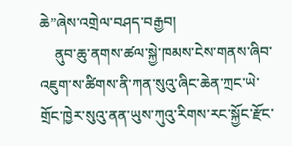ཆེ”ཞེས་འགྲེལ་བཤད་བརྒྱབ།
    ནུབ་ཆུ་ནགས་ཚལ་སྐྱེ་ཁམས་ངེས་གནས་ཞིབ་འཇུག་ས་ཚིགས་ནི་ཀན་སུའུ་ཞིང་ཆེན་ཀྲང་ཡེ་གྲོང་ཁྱེར་སུའུ་ནན་ཡུས་ཀུའུ་རིགས་རང་སྐྱོང་རྫོང་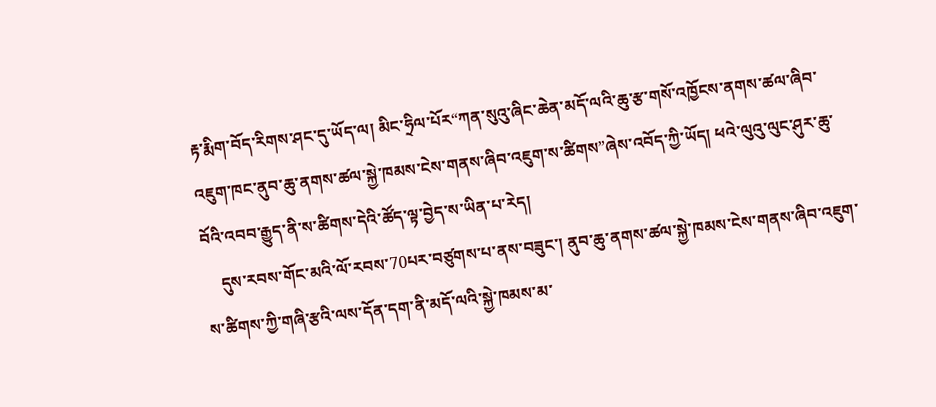རྟ་རྨིག་བོད་རིགས་ཤང་དུ་ཡོད་ལ། མིང་ཧྲིལ་པོར“ཀན་སུའུ་ཞིང་ཆེན་མདོ་ལའི་ཆུ་རྩ་གསོ་འཁྱོངས་ནགས་ཚལ་ཞིབ་འཇུག་ཁང་ནུབ་ཆུ་ནགས་ཚལ་སྐྱེ་ཁམས་ངེས་གནས་ཞིབ་འཇུག་ས་ཚིགས”ཞེས་འབོད་ཀྱི་ཡོད། ཕའེ་ལུའུ་ལུང་ཤུར་ཆུ་བོའི་འབབ་རྒྱུད་ནི་ས་ཚིགས་དེའི་ཚོད་ལྟ་བྱེད་ས་ཡིན་པ་རེད།
    དུས་རབས་གོང་མའི་ལོ་རབས་70པར་བཙུགས་པ་ནས་བཟུང་། ནུབ་ཆུ་ནགས་ཚལ་སྐྱེ་ཁམས་ངེས་གནས་ཞིབ་འཇུག་ས་ཚིགས་ཀྱི་གཞི་རྩའི་ལས་དོན་དག་ནི་མདོ་ལའི་སྐྱེ་ཁམས་མ་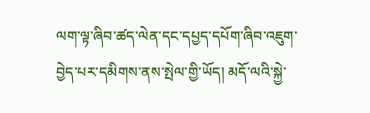ལག་ལྟ་ཞིབ་ཚད་ལེན་དང་དཔྱད་དཔོག་ཞིབ་འཇུག་བྱེད་པར་དམིགས་ནས་སྤེལ་གྱི་ཡོད། མདོ་ལའི་སྐྱེ་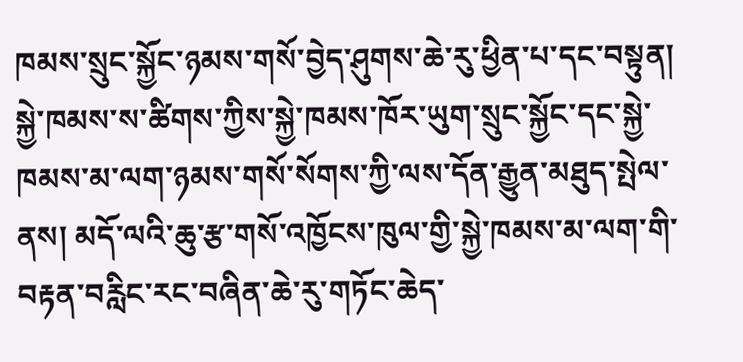ཁམས་སྲུང་སྐྱོང་ཉམས་གསོ་བྱེད་ཤུགས་ཆེ་རུ་ཕྱིན་པ་དང་བསྟུན། སྐྱེ་ཁམས་ས་ཚིགས་ཀྱིས་སྐྱེ་ཁམས་ཁོར་ཡུག་སྲུང་སྐྱོང་དང་སྐྱེ་ཁམས་མ་ལག་ཉམས་གསོ་སོགས་ཀྱི་ལས་དོན་རྒྱུན་མཐུད་སྤེལ་ནས། མདོ་ལའི་ཆུ་རྩ་གསོ་འཁྱོངས་ཁུལ་གྱི་སྐྱེ་ཁམས་མ་ལག་གི་བརྟན་བརླིང་རང་བཞིན་ཆེ་རུ་གཏོང་ཆེད་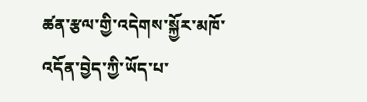ཚན་རྩལ་གྱི་འདེགས་སྐྱོར་མཁོ་འདོན་བྱེད་ཀྱི་ཡོད་པ་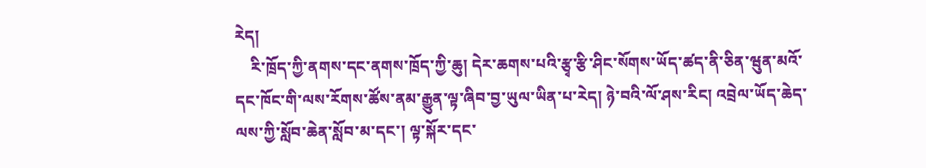རེད།
    རི་ཁྲོད་ཀྱི་ནགས་དང་ནགས་ཁྲོད་ཀྱི་ཆུ། དེར་ཆགས་པའི་རྩྭ་རྩི་ཤིང་སོགས་ཡོད་ཚད་ནི་ཅིན་ཝུན་མའོ་དང་ཁོང་གི་ལས་རོགས་ཚོས་ནམ་རྒྱུན་ལྟ་ཞིབ་བྱ་ཡུལ་ཡིན་པ་རེད། ཉེ་བའི་ལོ་ཤས་རིང། འབྲེལ་ཡོད་ཆེད་ལས་ཀྱི་སློབ་ཆེན་སློབ་མ་དང་། ལྟ་སྐོར་དང་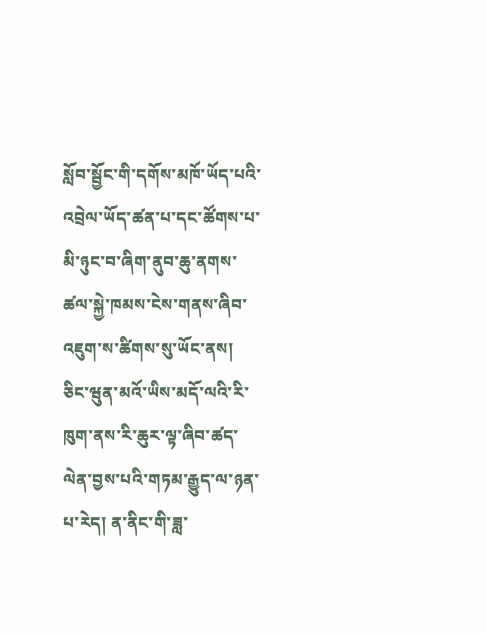སློབ་སྦྱོང་གི་དགོས་མཁོ་ཡོད་པའི་འབྲེལ་ཡོད་ཚན་པ་དང་ཚོགས་པ་མི་ཉུང་བ་ཞིག་ནུབ་ཆུ་ནགས་ཚལ་སྐྱེ་ཁམས་ངེས་གནས་ཞིབ་འཇུག་ས་ཚིགས་སུ་ཡོང་ནས། ཅིང་ཝུན་མའོ་ཡིས་མདོ་ལའི་རི་ཁུག་ནས་རི་ཆུར་ལྟ་ཞིབ་ཚད་ལེན་བྱས་པའི་གཏམ་རྒྱུད་ལ་ཉན་པ་རེད། ན་ནིང་གི་ཟླ་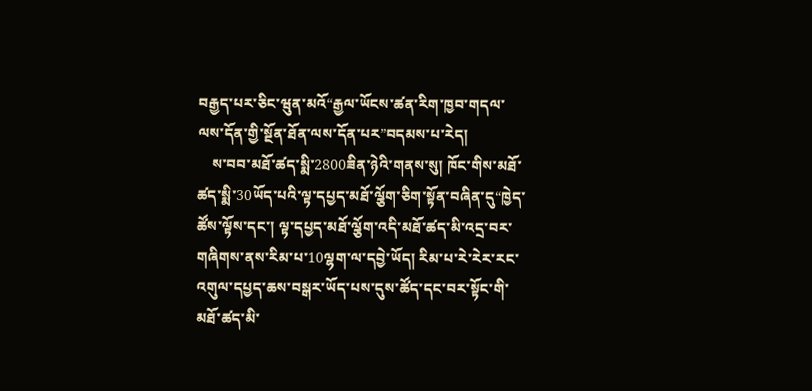བརྒྱད་པར་ཅིང་ཝུན་མའོ“རྒྱལ་ཡོངས་ཚན་རིག་ཁྱབ་གདལ་ལས་དོན་གྱི་སྔོན་ཐོན་ལས་དོན་པར”བདམས་པ་རེད།
    ས་བབ་མཐོ་ཚད་སྨི་2800ཟིན་ཉེའི་གནས་སུ། ཁོང་གིས་མཐོ་ཚད་སྨི་30ཡོད་པའི་ལྟ་དཔྱད་མཐོ་ལྕོག་ཅིག་སྟོན་བཞིན་དུ“ཁྱེད་ཚོས་ལྟོས་དང་། ལྟ་དཔྱད་མཐོ་ལྕོག་འདི་མཐོ་ཚད་མི་འདྲ་བར་གཞིགས་ནས་རིམ་པ་10ལྷག་ལ་དབྱེ་ཡོད། རིམ་པ་རེ་རེར་རང་འགུལ་དཔྱད་ཆས་བསྒར་ཡོད་པས་དུས་ཚོད་དང་བར་སྟོང་གི་མཐོ་ཚད་མི་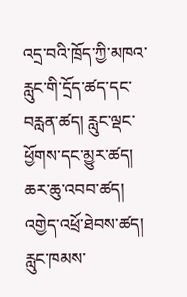འདྲ་བའི་ཁྲོད་ཀྱི་མཁའ་རླུང་གི་དྲོད་ཚད་དང་བརླན་ཚད། རླུང་ལྡང་ཕྱོགས་དང་མྱུར་ཚད། ཆར་ཆུ་འབབ་ཚད། འགྱེད་འཕྲོ་ཐེབས་ཚད། རླུང་ཁམས་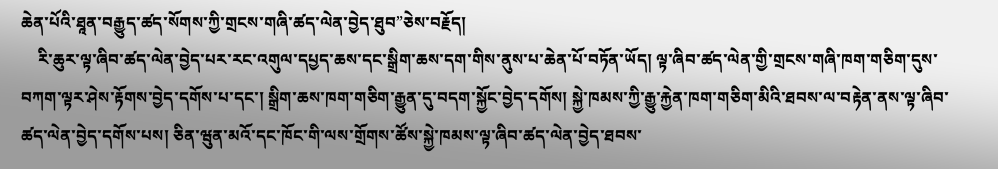ཆེན་པོའི་ཐཱན་བརྒྱུད་ཚད་སོགས་ཀྱི་གྲངས་གཞི་ཚད་ལེན་བྱེད་ཐུབ”ཅེས་བརྗོད།
    རི་ཆུར་ལྟ་ཞིབ་ཚད་ལེན་བྱེད་པར་རང་འགུལ་དཔྱད་ཆས་དང་སྒྲིག་ཆས་དག་གིས་ནུས་པ་ཆེན་པོ་བཏོན་ཡོད། ལྟ་ཞིབ་ཚད་ལེན་གྱི་གྲངས་གཞི་ཁག་གཅིག་དུས་བཀག་ལྟར་ཤེས་རྟོགས་བྱེད་དགོས་པ་དང་། སྒྲིག་ཆས་ཁག་གཅིག་རྒྱུན་དུ་བདག་སྐྱོང་བྱེད་དགོས། སྐྱེ་ཁམས་ཀྱི་རྒྱུ་རྐྱེན་ཁག་གཅིག་མིའི་ཐབས་ལ་བརྟེན་ནས་ལྟ་ཞིབ་ཚད་ལེན་བྱེད་དགོས་པས། ཅིན་ཝུན་མའོ་དང་ཁོང་གི་ལས་གྲོགས་ཚོས་སྐྱེ་ཁམས་ལྟ་ཞིབ་ཚད་ལེན་བྱེད་ཐབས་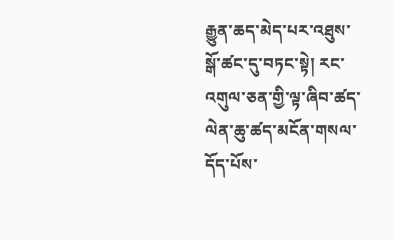རྒྱུན་ཆད་མེད་པར་འཐུས་སྒོ་ཚང་དུ་བཏང་སྟེ། རང་འགུལ་ཅན་གྱི་ལྟ་ཞིབ་ཚད་ལེན་ཆུ་ཚད་མངོན་གསལ་དོད་པོས་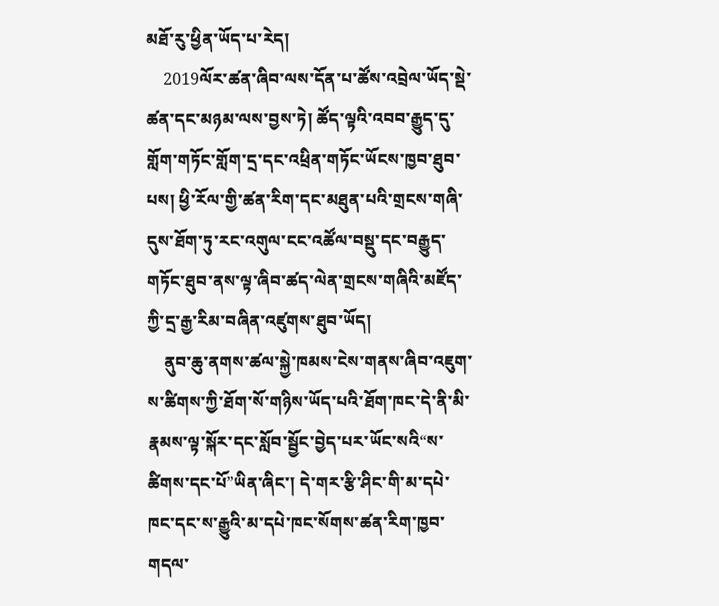མཐོ་རུ་ཕྱིན་ཡོད་པ་རེད།
    2019ལོར་ཚན་ཞིབ་ལས་དོན་པ་ཚོས་འབྲེལ་ཡོད་སྡེ་ཚན་དང་མཉམ་ལས་བྱས་ཏེ། ཚོད་ལྟའི་འབབ་རྒྱུད་དུ་གློག་གཏོང་གློག་དྲ་དང་འཕྲིན་གཏོང་ཡོངས་ཁྱབ་ཐུབ་པས། ཕྱི་རོལ་གྱི་ཚན་རིག་དང་མཐུན་པའི་གྲངས་གཞི་དུས་ཐོག་ཏུ་རང་འགུལ་ངང་འཚོལ་བསྡུ་དང་བརྒྱུད་གཏོང་ཐུབ་ནས་ལྟ་ཞིབ་ཚད་ལེན་གྲངས་གཞིའི་མཛོད་ཀྱི་དྲ་རྒྱ་རིམ་བཞིན་འཛུགས་ཐུབ་ཡོད།
    ནུབ་ཆུ་ནགས་ཚལ་སྐྱེ་ཁམས་ངེས་གནས་ཞིབ་འཇུག་ས་ཚིགས་ཀྱི་ཐོག་སོ་གཉིས་ཡོད་པའི་ཐོག་ཁང་དེ་ནི་མི་རྣམས་ལྟ་སྐོར་དང་སློབ་སྦྱོང་བྱེད་པར་ཡོང་སའི“ས་ཚིགས་དང་པོ”ཡིན་ཞིང་། དེ་གར་རྩི་ཤིང་གི་མ་དཔེ་ཁང་དང་ས་རྒྱུའི་མ་དཔེ་ཁང་སོགས་ཚན་རིག་ཁྱབ་གདལ་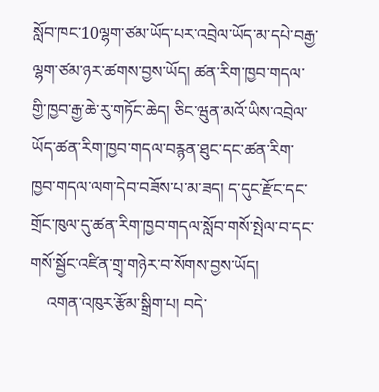སློབ་ཁང་10ལྷག་ཙམ་ཡོད་པར་འབྲེལ་ཡོད་མ་དཔེ་བརྒྱ་ལྷག་ཙམ་ཉར་ཚགས་བྱས་ཡོད། ཚན་རིག་ཁྱབ་གདལ་གྱི་ཁྱབ་རྒྱ་ཆེ་རུ་གཏོང་ཆེད། ཅིང་ཝུན་མའོ་ཡིས་འབྲེལ་ཡོད་ཚན་རིག་ཁྱབ་གདལ་བརྙན་ཐུང་དང་ཚན་རིག་ཁྱབ་གདལ་ལག་དེབ་བཟོས་པ་མ་ཟད། ད་དུང་རྫོང་དང་གྲོང་ཁུལ་དུ་ཚན་རིག་ཁྱབ་གདལ་སློབ་གསོ་སྤེལ་བ་དང་གསོ་སྦྱོང་འཛིན་གྲྭ་གཉེར་བ་སོགས་བྱས་ཡོད།
    འགན་འཁུར་རྩོམ་སྒྲིག་པ། བདེ་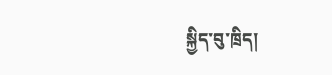སྐྱིད་བུ་ཁྲིད།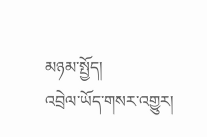མཉམ་སྤྱོད།
འབྲེལ་ཡོད་གསར་འགྱུར།